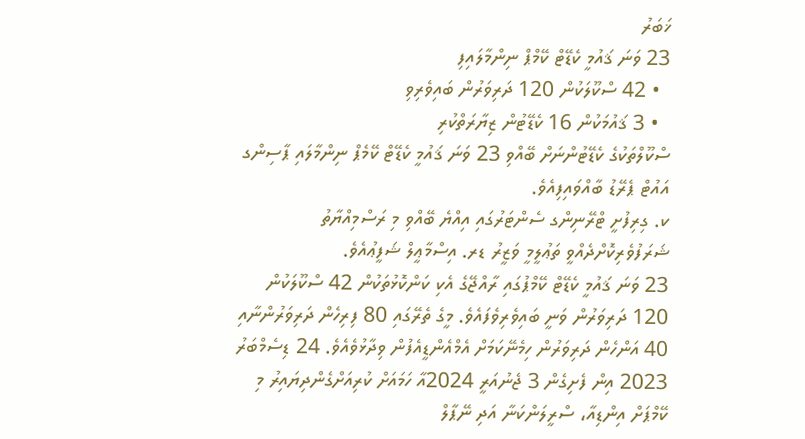ޚަބަރު
23 ވަނަ ޤައުމީ ކެޑޭޓް ކޭމްޕް ނިންމާލައިފި
  • 42 ސްކޫލަކުން 120 ދަރިވަރުން ބައިވެރިވި
  • 3 ޤައުމަކުން 16 ކެޑޭޓުން ޒިޔާރަތްކުރި
ސްކޫލްތަކުގެ ކެޑޭޓުންނަށް ބޭއްވި 23 ވަނަ ޤައުމީ ކެޑޭޓް ކޭމެޕް ނިންމާލައި ޕާސިންގ އައުޓް ޕެރޭޑު ބާއްވައިފިއެވެ.
ކ. ގިރިފުށީ ޓްރޭނިންގ ސެންޓަރުގައި އިއްޔެ ބޭއްވި މި ރަސްމިއްޔާތު ޝަރަފުވެރިކޮށްދެއްވީ ތަޢުލީމީ ވަޒީރު ޑރ. އިސްމާޢީލް ޝަފީޢުއެވެ.
23 ވަނަ ޤައުމީ ކެޑޭޓް ކޭމްޕުގައި ރާއްޖޭގެ އެކި ކަންކޮޅުތަކުން 42 ސްކޫލަކުން 120 ދަރިވަރުން ވަނީ ބައިވެރިވެފައެވެ. މީގެ ތެރޭގައި 80 ފިރިހެން ދަރިވަރުންނާއި 40 އަންހެން ދަރިވަރުން ހިމެނޭކަމަށް އެމްއެންޑީއެފުން ވިދާޅުވެއެވެ. 24 ޑިސެމްބަރު 2023 އިން ފެށިގެން 3 ޖެނުއަރީ 2024އާ ހަމައަށް ކުރިއަށްގެންދިޔައިރު މި ކޭމްޕަށް އިންޑިއާ، ސްރީލަންކަނާ އަދި ނޭޕާލް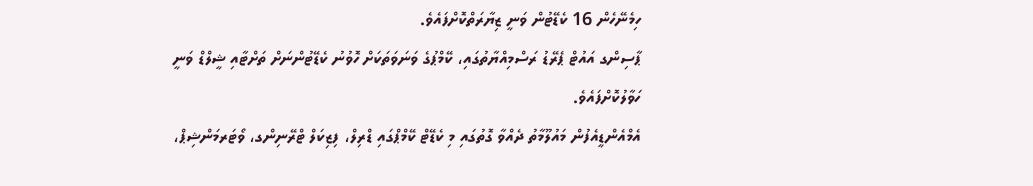ހިމެނޭހެން 16 ކެޑޭޓުން ވަނީ ޒިޔާރަތްކޮށްފައެވެ.
ޕާސިންގ އައުޓް ޕެރޭޑު ރަސްމިއްޔާތުގައި، ކޭމްޕުގެ ވަނަވަތަކަށް ހޮވުނު ކެޑޭޓުންނަށް ތަށްޓާއި ޝީލްޑް ވަނީ ހަވާލުކޮށްފައެވެ.
އެމްއެންޑީއެފުން މައުލޫމާތު ދެއްވާ ގޮތުގައި މި ކެޑޭޓް ކޭމްޕްގައި ޑްރިލް، ފިޒިކަލް ޓްރޭނިންގ، ވޯޓަރމަންޝިޕް،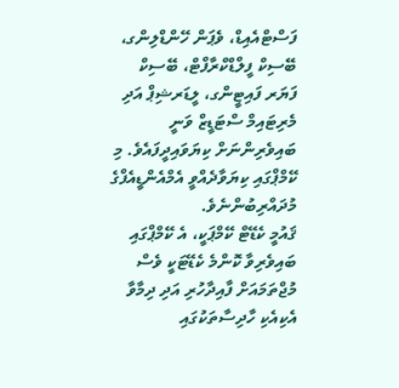ފަސްޓްއެއިޑް، ވެޕަން ހޭންޑްލިންގ، ބޭސިކް ފީލްޑްކްރާފްޓް، ބޭސިކް ފަޔަރ ފައިޓީންގ، ލީޑަރޝިޕް އަދި މެރިޓައިމް ސްޓަޑީޒް ވަނީ ބައިވެރިންނަށް ކިޔަވައިދީފައެވެ. މި ކޭމްޕްގައި ކިޔަވާދެއްވީ އެމްއެންޑީއެފްގެ މުދައްރިބުންނެވެ.
ޤައުމީ ކެޑޭޓް ކޭމްޕަކީ، އެ ކޭމްޕްގައި ބައިވެރިވާ ކޮންމެ ކެޑޭޓަކީ ވެސް މުޖްތަމައަށް ފާއިދާހުރި އަދި ދިމާވާ އެކިއެކި ހާދިސާތަކުގައި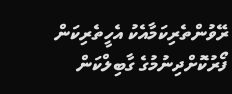ރޭވުންތެރިކަމާއެކު އެހީތެރިކަން ފޯރުކޮށްދިނުމުގެ ގާބިލްކަން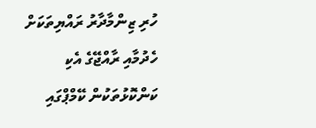ހުރި ޒިންމާދާރު ރައްޔިތަކަށް ހެދުމާއި ރާއްޖޭގެ އެކި ކަންކޮޅުތަކުން ކޭމްޕްގައި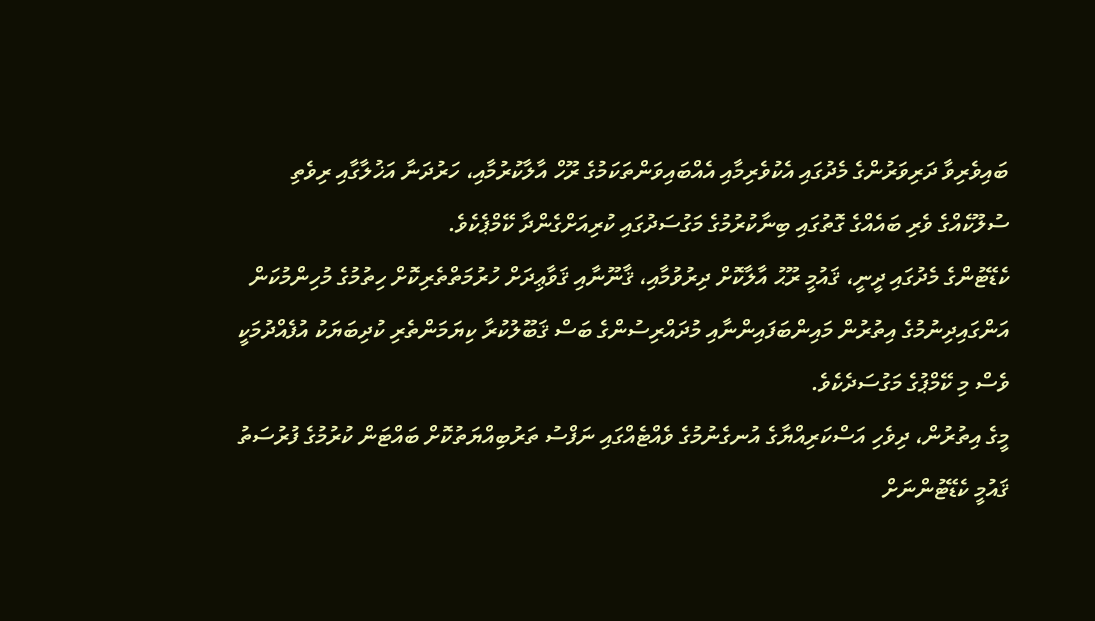ބައިވެރިވާ ދަރިވަރުންގެ މެދުގައި އެކުވެރިމާއި އެއްބައިވަންތަކަމުގެ ރޫހް އާލާކުރުމާއި، ހަރުދަނާ އަޚުލާގާއި ރިވެތި ސުލޫކެއްގެ ވެރި ބައެއްގެ ގޮތުގައި ބިނާކުރުމުގެ މަގުސަދުގައި ކުރިއަށްގެންދާ ކޭމްޕެކެވެ.
ކެޑޭޓުންގެ މެދުގައި ދީނީ، ޤައުމީ ރޫޙު އާލާކޮށް ދިރުވުމާއި، ޤާނޫނާއި ޤަވާޢިދަށް ހުރުމަތްތެރިކޮށް ހިތުމުގެ މުހިންމުކަން އަންގައިދިނުމުގެ އިތުރުން މައިންބަފައިންނާއި މުދައްރިސުންގެ ބަސް ޤަބޫލުކުރާ ކިޔަމަންތެރި ކުދިބަޔަކު އުފެއްދުމަކީ ވެސް މި ކޭމްޕުގެ މަގުސަދެކެވެ.
މީގެ އިތުރުން، ދިވެހި އަސްކަރިއްޔާގެ އުނގެނުމުގެ ވެއްޓެއްގައި ނަފްސު ތަރުބިއްޔަތުކޮށް ބައްޓަން ކުރުމުގެ ފުރުސަތު ޤައުމީ ކެޑޭޓުންނަށް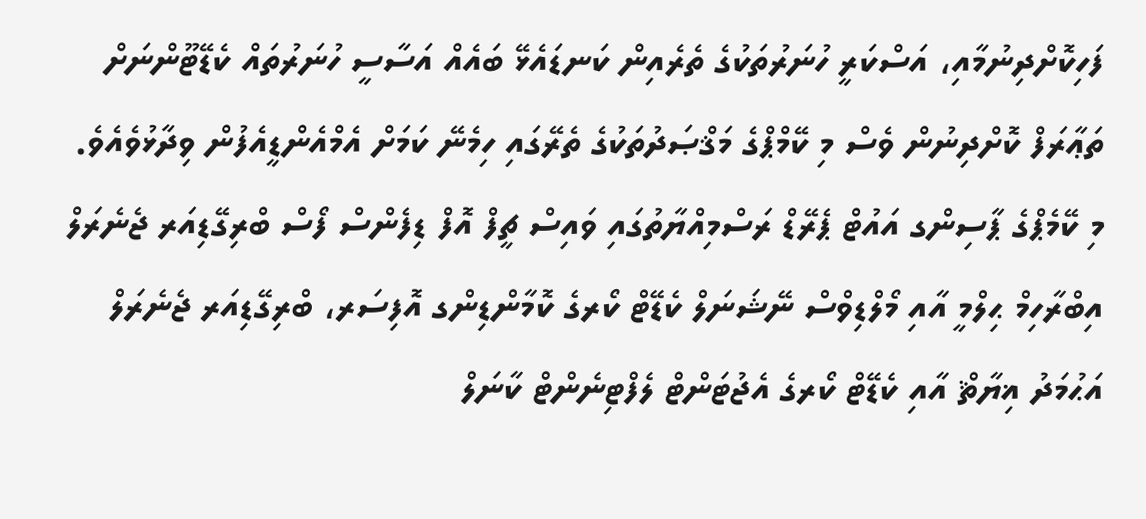ފަހިކޮށްދިނުމާއި، އަސްކަރީ ހުނަރުތަކުގެ ތެރެއިން ކަނޑައެޅޭ ބައެއް އަސާސީ ހުނަރުތައް ކެޑޭޓޫންނަށް ތަޢާރަފް ކޮށްދިނުން ވެސް މި ކޭމްޕްގެ މަޤްޞަދުތަކުގެ ތެރޭގައި ހިމެނޭ ކަމަށް އެމްއެންޑީއެފުން ވިދާޅުވެއެވެ.
މި ކޭމެޕްގެ ޕާސިންގ އައުޓް ޕެރޭޑް ރަސްމިއްޔާތުގައި ވައިސް ޗީފް އޮފް ޑިފެންސް ފޯސް ބްރިގޭޑިއަރ ޖެނެރަލް އިބްރާހިމް ޙިލްމީ އާއި މޯލްޑިވްސް ނޭޝަނަލް ކެޑޭޓް ކޯރގެ ކޮމާންޑިންގ އޮފިސަރ، ބްރިގޭޑިއަރ ޖެނެރަލް އަޙުމަދު ޣިޔާޘް އާއި ކެޑޭޓް ކޯރގެ އެޖުޓަންޓް ލެފްޓިނެންޓް ކާނަލް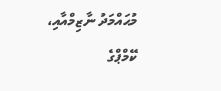މުޙައްމަދު ނާޒިމްއާއި، ކޭމްޕްގެ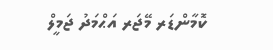ކޮމާންޑަރ މޭޖަރ އަޙްމަދު ޖަމީލް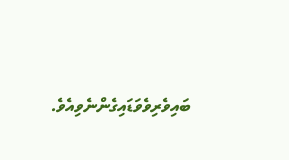ބައިވެރިވެވަޑައިގެންނެވިއެވެ.